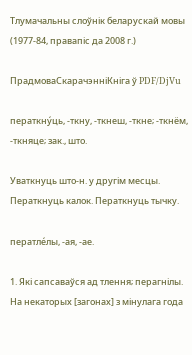Тлумачальны слоўнік беларускай мовы (1977-84, правапіс да 2008 г.)

ПрадмоваСкарачэнніКніга ў PDF/DjVu

ператкну́ць, ‑ткну, ‑ткнеш, ‑ткне; ‑ткнём, ‑ткняце; зак., што.

Уваткнуць што‑н. у другім месцы. Ператкнуць калок. Ператкнуць тычку.

ператле́лы, ‑ая, ‑ае.

1. Які сапсаваўся ад тлення; перагнілы. На некаторых [загонах] з мінулага года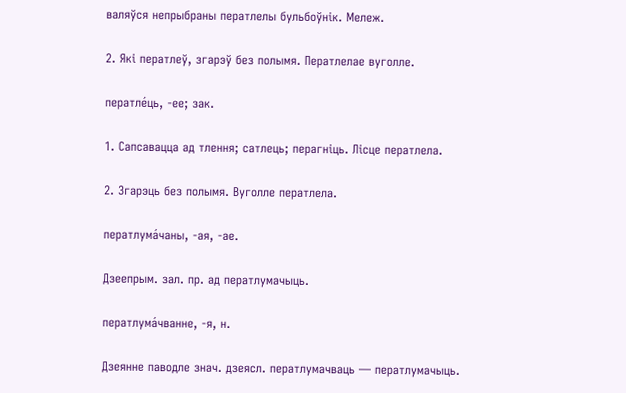валяўся непрыбраны ператлелы бульбоўнік. Мележ.

2. Які ператлеў, згарэў без полымя. Ператлелае вуголле.

ператле́ць, ‑ее; зак.

1. Сапсавацца ад тлення; сатлець; перагніць. Лісце ператлела.

2. Згарэць без полымя. Вуголле ператлела.

ператлума́чаны, ‑ая, ‑ае.

Дзеепрым. зал. пр. ад ператлумачыць.

ператлума́чванне, ‑я, н.

Дзеянне паводле знач. дзеясл. ператлумачваць — ператлумачыць.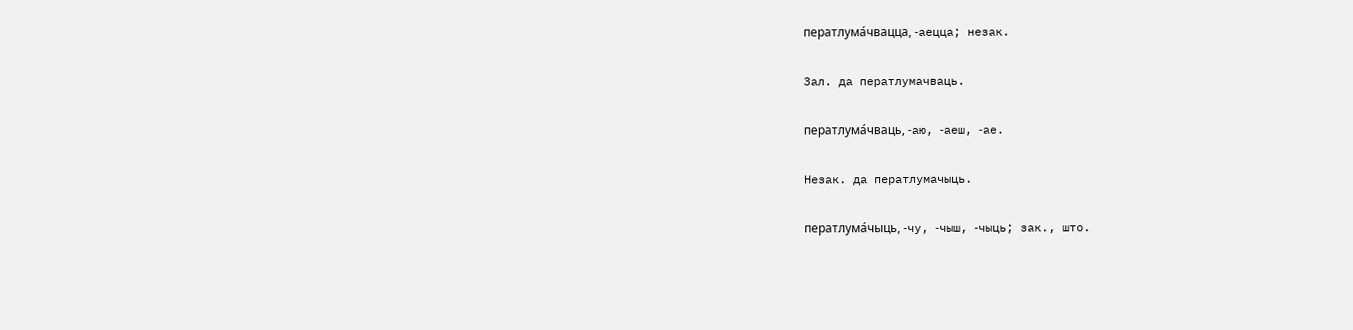ператлума́чвацца, ‑аецца; незак.

Зал. да ператлумачваць.

ператлума́чваць, ‑аю, ‑аеш, ‑ае.

Незак. да ператлумачыць.

ператлума́чыць, ‑чу, ‑чыш, ‑чыць; зак., што.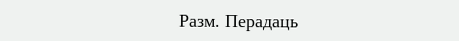Разм. Перадаць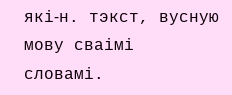які‑н. тэкст, вусную мову сваімі словамі.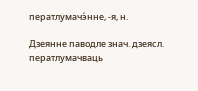ператлумачэ́нне, ‑я, н.

Дзеянне паводле знач. дзеясл. ператлумачваць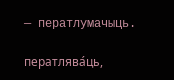— ператлумачыць.

ператлява́ць,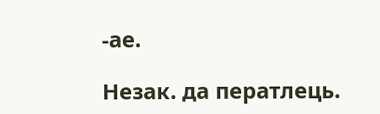‑ае.

Незак. да ператлець.